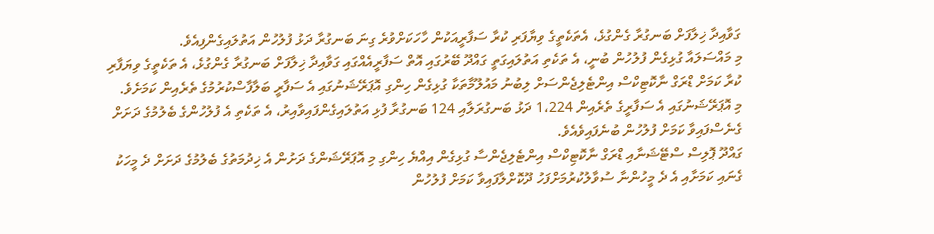ގަވާއިދާ ޚިލާފަށް ބަނގުރާ ގެންގުޅެ، އެތަކެތީގެ ވިޔާފަރި ކުރާ ސަފާރީއަކުން ހާހަކަށްވުރެ ގިނަ ބަނގުރާ ދަޅު ފުލުހުން އަތުލައިގެންފިއެވެ.
މި މައްސަލައާ ގުޅިގެން ފުލުހުން ބުނީ، އެ ތަކެތި އަތުލައިގަތީ ގައްދޫ ބޭރުގައި އޮތް ސަފާރީއެއްގައި ގަވާއިދާ ޚިލާފަށް ބަނގުރާ ގެންގުޅެ، އެ ތަކެތީގެ ވިޔަފާރި ކުރާ ކަމަށް ޑްރަގް ނާކޮޓިކްސް އިންޓެލިޖެންސަށް ލިބުނު މައުލޫމާތަކާ ގުޅިގެން ހިންގި އޮޕަރޭޝަނުގައި އެ ސަފާރީ ބަލާފާސްކުރުމުގެ ތެރެއިން ކަމަށެވެ.
މި އޮޕަރޭޝަނުގައި އެ ސަފާރީގެ ތެރެއިން 1،224 ދަޅު ބަނގުރަލާއި 124 ބަނގުރާ ފުޅި އަތުލައިގެންފައިވާއިރު، އެ ތަކެތި އެ ފުލުހުންގެ ބެލުމުގެ ދަށަށް ގެނެސްފައިވާ ކަމަށް ފުލުހުން ބުނެފައިވެއެވެ.
ގައްދޫ ޕޮލިސް ސްޓޭޝަނާއި ޑްރަގް ނާކޮޓިކްސް އިންޓެލިޖެންސާ ގުޅިގެން އިއްޔެ ހިންގި މި އޮޕަރޭޝަންގެ ދަށުން އެ ޚިދުމަތުގެ ބެލުމުގެ ދަށަށް ދެ މީހަކު ގެނައި ކަމަށާއި އެ ދެ މީހުންނާ ސުވާލުކުރުމަށްފަހު ދޫކޮށްލާފައިވާ ކަމަށް ފުލުހުން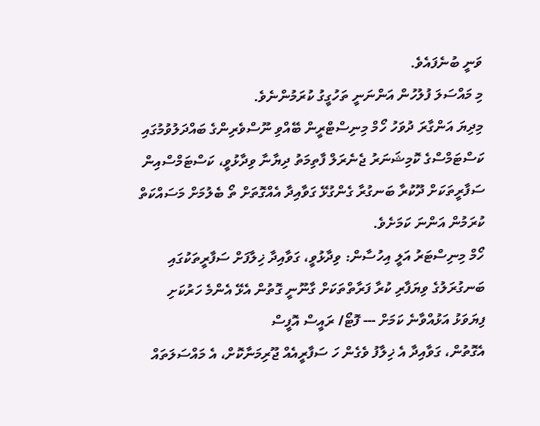ވަނީ ބުނެފައެވެ.
މި މައްސަލަ ފުލުހުން އަންނަނީ ތަހުގީގު ކުރަމުންނެވެ.
މިދިޔަ އަންގާރަ ދުވަހު ހޯމް މިނިސްޓްރީން ބޭއްވި ނޫސްވެރިންގެ ބައްދަލުވުމުގައި ކަސްޓަމްސްގެ ކޮމިޝަނަރު ޖެނެރަލް ފާތިމަތު ދިޔާނާ ވިދާޅުވީ، ކަސްޓަމްސްއިން ސަފާރީތަކަށް ދޫކުރާ ބަނގުރާ ގެންގުޅޭ ގަވާއިދާ އެއްގޮތަށް ތޯ ބެލުމަށް މަސައްކަތް ކުރަމުން އަންނަ ކަމަށެވެ.
ހޯމް މިނިސްޓަރު އަލީ އިހުސާން: ވިދާޅުވީ، ގަވާއިދާ ޚިލާފަށް ސަފާރީތަކުގައި ބަނގުރަލުގެ ވިޔަފާރި ކުރާ ފަރާތްތަކަށް ގާނޫނީ ގޮތުން އެޅޭ އެންމެ ހަރުކަށި ފިޔަވަޅު އަޅުއްވާނެ ކަމަށް --- ފޮޓޯ/ ރައީސް އޮފީސް
އެގޮތުން، ގަވާއިދާ އެ ޚިލާފު ވެގެން ހަ ސަފާރީއެއް ޖޫރިމަނާކޮށް، އެ މައްސަލަތައް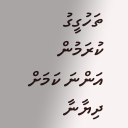ތަހުގީގު ކުރަމުން އަންނަ ކަމަށް ދިޔާނާ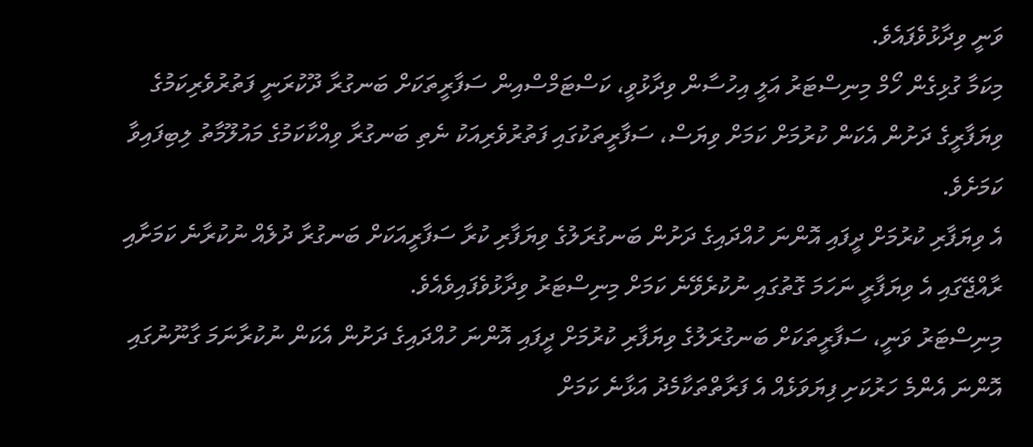ވަނީ ވިދާޅުވެފައެވެ.
މިކަމާ ގުޅިގެން ހޯމް މިނިސްޓަރު އަލީ އިހުސާން ވިދާޅުވީ، ކަސްޓަމްސްއިން ސަފާރީތަކަށް ބަނގުރާ ދޫކުރަނީ ފަތުރުވެރިކަމުގެ ވިޔަފާރީގެ ދަށުން އެކަން ކުރުމަށް ކަމަށް ވިޔަސް، ސަފާރީތަކުގައި ފަތުރުވެރިއަކު ނެތި ބަނގުރާ ވިއްކާކަމުގެ މައުލޫމާތު ލިބިފައިވާ ކަމަށެވެ.
އެ ވިޔަފާރި ކުރުމަށް ދީފައި އޮންނަ ހުއްދައިގެ ދަށުން ބަނގުރަލުގެ ވިޔަފާރި ކުރާ ސަފާރީއަކަށް ބަނގުރާ ދުލެއް ނުކުރާނެ ކަމަށާއި ރާއްޖޭގައި އެ ވިޔަފާރީ ނަހަމަ ގޮތުގައި ނުކުރެވޭނެ ކަމަށް މިނިސްޓަރު ވިދާޅުވެފައިވެއެވެ.
މިނިސްޓަރު ވަނީ، ސަފާރީތަކަށް ބަނގުރަލުގެ ވިޔަފާރި ކުރުމަށް ދީފައި އޮންނަ ހުއްދައިގެ ދަށުން އެކަން ނުކުރާނަމަ ގާނޫނުގައި އޮންނަ އެންމެ ހަރުކަށި ފިޔަވަޅެއް އެ ފަރާތްތަކާމެދު އަޅާނެ ކަމަށް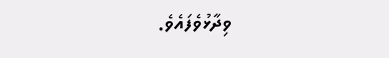ވިދާޅުވެފައެވެ.